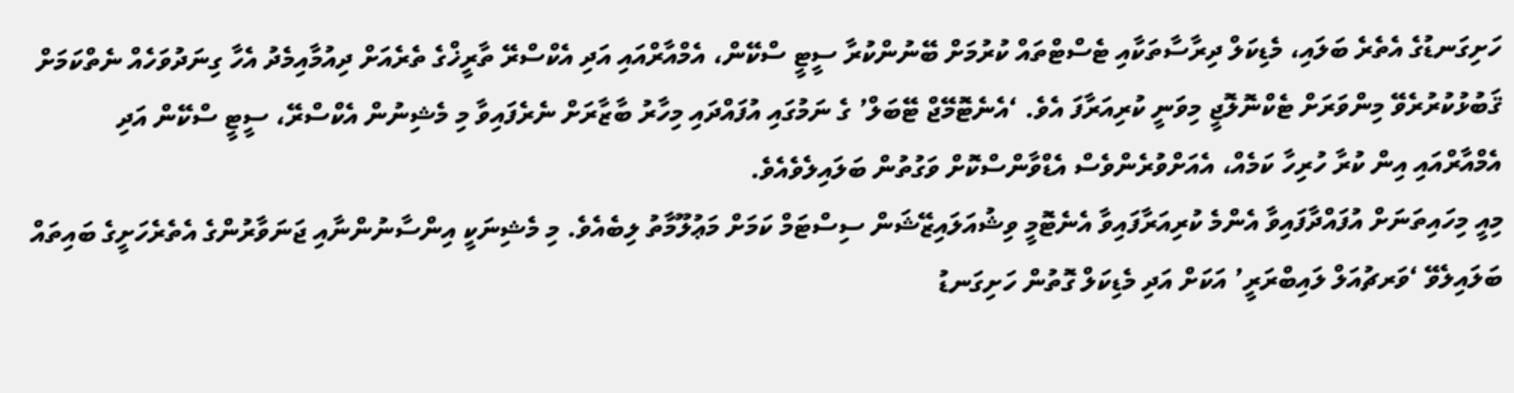ހަށިގަނޑުގެ އެތެރެ ބަލައި، މެޑިކަލް ދިރާސާތަކާއި ޓެސްޓްތައް ކުރުމަށް ބޭނުންކުރާ ސީޓީ ސްކޭން، އެމްއާރްއައި އަދި އެކްސްރޭ ތާރީޚްގެ ތެރެއަށް ދިއުމާއިމެދު އެހާ ގިނަދުވަހެއް ނެތްކަމަށް ޤަބުޅުކުރުރެވޭ މިންވަރަށް ޓެކްނޮލޮޖީ މިވަނީ ކުރިއަރާފަ އެވެ. ‘އެނެޓޮމޭޖް ޓޭބަލް’ ގެ ނަމުގައި އުފައްދައި މިހާރު ބާޒާރަށް ނެރެފައިވާ މި މެޝިނުން އެކްސްރޭ، ސީޓީ ސްކޭން އަދި އެމްއާރްއައި އިން ކުރާ ހުރިހާ ކަމެއް، އެއަށްވުރެންވެސް އެޑްވާންސްކޮށް ވަގުތުން ބަލައިލެވެއެވެ.
މިއީ މިހައިތަނަށް އުފައްދާފައިވާ އެންމެ ކުރިއަރާފައިވާ އެނެޓޮމީ ވިޝުއަލައިޒޭޝަން ސިސްޓަމް ކަމަށް މަޢުލޫމާތު ލިބެއެވެ. މި މެޝިނަކީ އިންސާނުންނާއި ޖަނަވާރުންގެ އެތެރެހަށީގެ ބައިތައް ބަލައިލެވޭ ‘ވަރޗުއަލް ލައިބްރަރީ’ އަކަށް އަދި މެޑިކަލް ގޮތުން ހަށިގަނޑު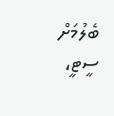ބެލުމަށް ސީޓީ،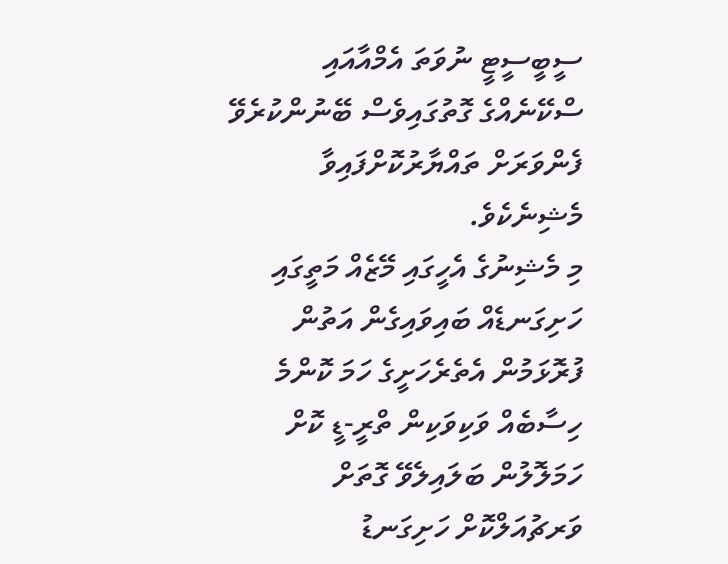ސީބީސީޓީ ނުވަތަ އެމްއާއައި ސްކޭނެއްގެ ގޮތުގައިވެސް ބޭނުންކުރެވޭ ފެންވަރަށް ތައްޔާރުކޮށްފައިވާ މެޝިނެކެވެ.
މި މެޝިނުގެ އެހީގައި މޭޒެއް މަތީގައި ހަށިގަނޑެއް ބައިވައިގެން އަތުން ފުރޮޅަމުން އެތެރެހަށީގެ ހަމަ ކޮންމެ ހިސާބެއް ވަކިވަކިން ތްރީ-ޑީ ކޮށް ހަމަލޮލުން ބަލައިލެވޭ ގޮތަށް ވަރޗުއަލްކޮށް ހަށިގަނޑު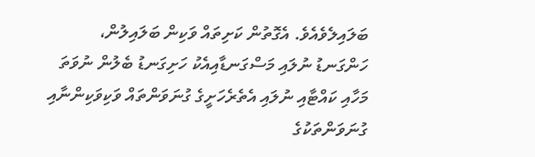ބަލައިލެވެއެވެ. އެގޮތުން ކަށިތައް ވަކިން ބަލައިލުން، ހަންގަނޑު ނުލައި މަސްގަނޑާއިއެކު ހަށިގަނޑު ބެލުން ނުވަތަ މަހާއި ކައްޓާއި ނުލައި އެތެރެހަށީގެ ގުނަވަންތައް ވަކިވަކިންނާއި ގުނަވަންތަކުގެ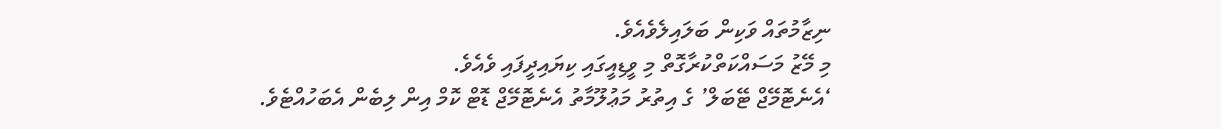ނިޒާމުތައް ވަކިން ބަލައިލެވެއެވެ.
މި މޭޒު މަސައްކަތްކުރާގޮތް މި ވީޑިއީގައި ކިޔައިދީފައި ވެއެވެ.
‘އެނެޓޮމޭޖް ޓޭބަލް’ ގެ އިތުރު މަޢުލޫމާތު އެނެޓޮމޭޖް ޑޮޓް ކޮމް އިން ލިބެން އެބަހުއްޓެވެ.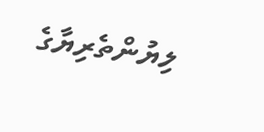ލިޔުންތެރިޔާގެ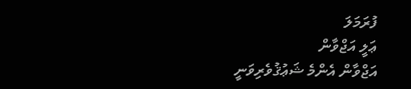ފުރަމަލަ
ޢަލީ އަޖްވާން
އަޖްވާން އެންމެ ޝަޢުޤުވެރިވަނީ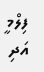ފިލްމީ އަދި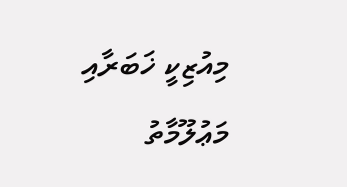މިއުޒިކީ ޚަބަރާއި މަޢުލޫމާތު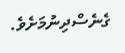ގެނެސްދިނުމަށެވެ.